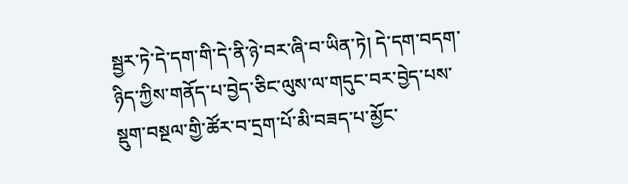སྦྱར་ཏེ་དེ་དག་གི་དེ་ནི་ཉེ་བར་ཞི་བ་ཡིན་ཏེ། དེ་དག་བདག་ཉིད་ཀྱིས་གནོད་པ་བྱེད་ཅིང་ལུས་ལ་གདུང་བར་བྱེད་པས་སྡུག་བསྔལ་གྱི་ཚོར་བ་དྲག་པོ་མི་བཟད་པ་མྱོང་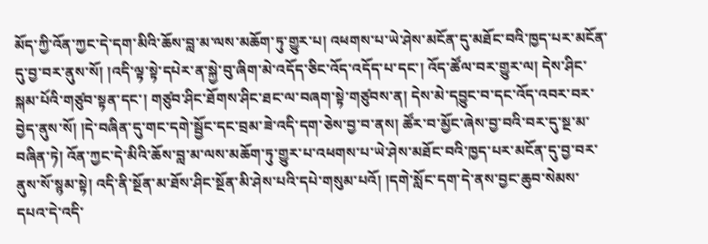མོད་ཀྱི་འོན་ཀྱང་དེ་དག་མིའི་ཆོས་བླ་མ་ལས་མཆོག་ཏུ་གྱུར་པ། འཕགས་པ་ཡེ་ཤེས་མངོན་དུ་མཐོང་བའི་ཁྱད་པར་མངོན་དུ་བྱ་བར་ནུས་སོ། །འདི་ལྟ་སྟེ་དཔེར་ན་སྐྱེ་བུ་ཞིག་མེ་འདོད་ཅིང་འོད་འདོད་པ་དང་། འོད་ཚོལ་བར་གྱུར་ལ། དེས་ཤིང་སྐམ་པོའི་གཙུབ་སྟན་དང་། གཙུབ་ཤིང་ཐོགས་ཤིང་ཐང་ལ་བཞག་སྟེ་གཙུབས་ན། དེས་མེ་དབྱུང་བ་དང་འོད་འབར་བར་བྱེད་ནུས་སོ། །དེ་བཞིན་དུ་གང་དགེ་སྦྱོང་དང་བྲམ་ཟེ་འདི་དག་ཅེས་བྱ་བ་ནས། ཚོར་བ་མྱོང་ཞེས་བྱ་བའི་བར་དུ་སྔ་མ་བཞིན་ཏེ། འོན་ཀྱང་དེ་མིའི་ཆོས་བླ་མ་ལས་མཆོག་ཏུ་གྱུར་པ་འཕགས་པ་ཡེ་ཤེས་མཐོང་བའི་ཁྱད་པར་མངོན་དུ་བྱ་བར་ནུས་སོ་སྙམ་སྟེ། འདི་ནི་སྔོན་མ་ཐོས་ཤིང་སྔོན་མི་ཤེས་པའི་དཔེ་གསུམ་པའོ། །དགེ་སློང་དག་དེ་ནས་བྱང་ཆུབ་སེམས་དཔའ་དེ་འདི་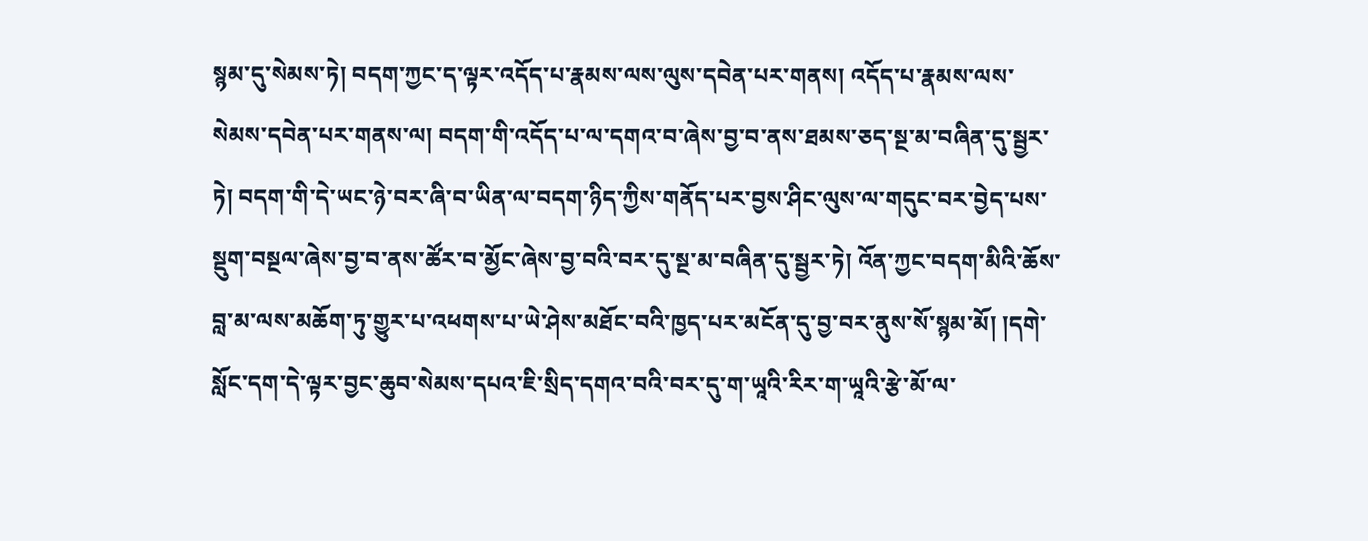སྙམ་དུ་སེམས་ཏེ། བདག་ཀྱང་ད་ལྟར་འདོད་པ་རྣམས་ལས་ལུས་དབེན་པར་གནས། འདོད་པ་རྣམས་ལས་སེམས་དབེན་པར་གནས་ལ། བདག་གི་འདོད་པ་ལ་དགའ་བ་ཞེས་བྱ་བ་ནས་ཐམས་ཅད་སྔ་མ་བཞིན་དུ་སྦྱར་ཏེ། བདག་གི་དེ་ཡང་ཉེ་བར་ཞི་བ་ཡིན་ལ་བདག་ཉིད་ཀྱིས་གནོད་པར་བྱས་ཤིང་ལུས་ལ་གདུང་བར་བྱེད་པས་སྡུག་བསྔལ་ཞེས་བྱ་བ་ནས་ཚོར་བ་མྱོང་ཞེས་བྱ་བའི་བར་དུ་སྔ་མ་བཞིན་དུ་སྦྱར་ཏེ། འོན་ཀྱང་བདག་མིའི་ཆོས་བླ་མ་ལས་མཆོག་ཏུ་གྱུར་པ་འཕགས་པ་ཡེ་ཤེས་མཐོང་བའི་ཁྱད་པར་མངོན་དུ་བྱ་བར་ནུས་སོ་སྙམ་མོ། །དགེ་སློང་དག་དེ་ལྟར་བྱང་ཆུབ་སེམས་དཔའ་ཇི་སྲིད་དགའ་བའི་བར་དུ་ག་ཡཱའི་རིར་ག་ཡཱའི་རྩེ་མོ་ལ་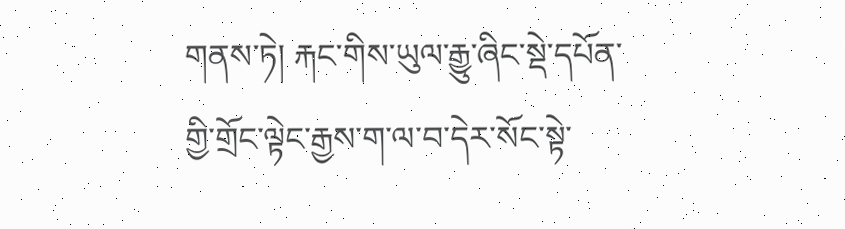གནས་ཏེ། རྐང་གིས་ཡུལ་རྒྱུ་ཞིང་སྡེ་དཔོན་གྱི་གྲོང་ལྟེང་རྒྱས་ག་ལ་བ་དེར་སོང་སྟེ་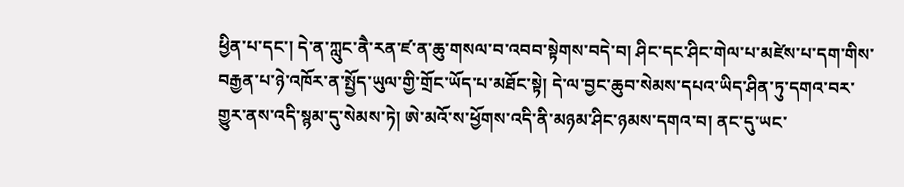ཕྱིན་པ་དང་། དེ་ན་ཀླུང་ནཻ་རན་ཛ་ན་ཆུ་གསལ་བ་འབབ་སྟེགས་བདེ་བ། ཤིང་དང་ཤིང་གེལ་པ་མཛེས་པ་དག་གིས་བརྒྱན་པ་ཉེ་འཁོར་ན་སྤྱོད་ཡུལ་གྱི་གྲོང་ཡོད་པ་མཐོང་སྟེ། དེ་ལ་བྱང་ཆུབ་སེམས་དཔའ་ཡིད་ཤིན་ཏུ་དགའ་བར་གྱུར་ནས་འདི་སྙམ་དུ་སེམས་ཏེ། ཨེ་མའོ་ས་ཕྱོགས་འདི་ནི་མཉམ་ཤིང་ཉམས་དགའ་བ། ནང་དུ་ཡང་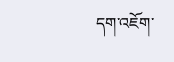དག་འཇོག་